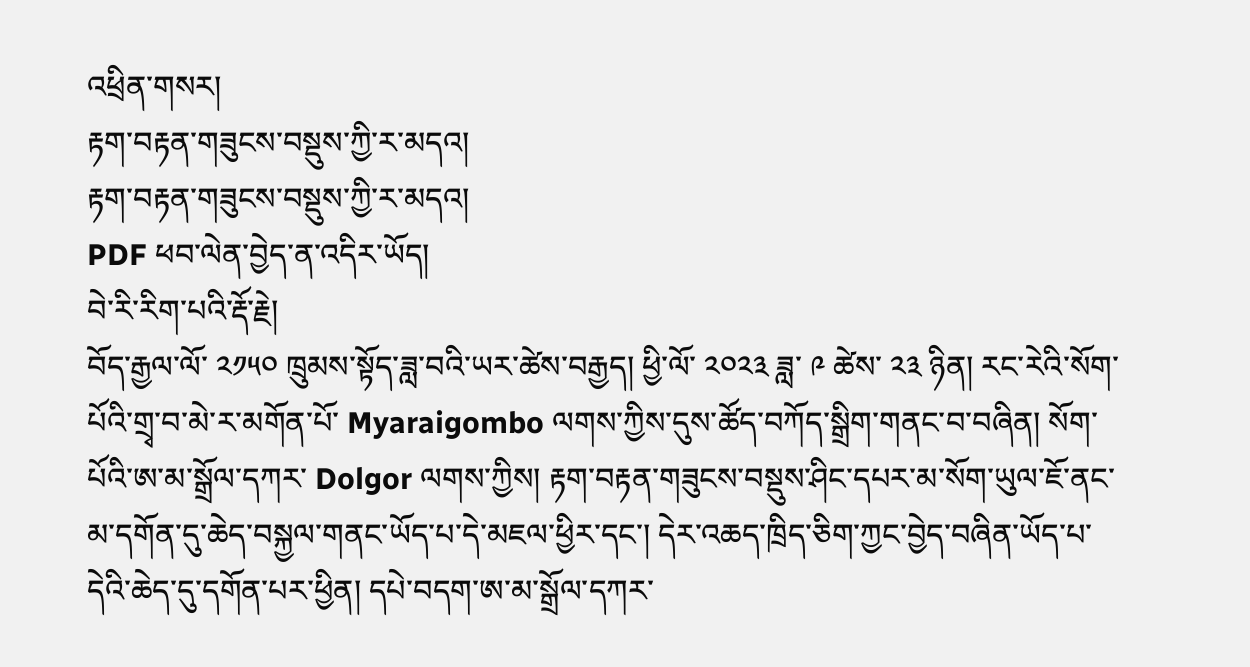འཕྲིན་གསར།
རྟག་བརྟན་གཟུངས་བསྡུས་ཀྱི་ར་མདའ།
རྟག་བརྟན་གཟུངས་བསྡུས་ཀྱི་ར་མདའ།
PDF ཕབ་ལེན་བྱེད་ན་འདིར་ཡོད།
བེ་རི་རིག་པའི་རྡོ་རྗེ།
བོད་རྒྱལ་ལོ་ ༢༡༥༠ ཁྲུམས་སྟོད་ཟླ་བའི་ཡར་ཚེས་བརྒྱད། ཕྱི་ལོ་ ༢༠༢༣ ཟླ་ ༩ ཚེས་ ༢༣ ཉིན། རང་རེའི་སོག་པོའི་གྲྭ་བ་མེ་ར་མགོན་པོ་ Myaraigombo ལགས་ཀྱིས་དུས་ཚོད་བཀོད་སྒྲིག་གནང་བ་བཞིན། སོག་པོའི་ཨ་མ་སྒྲོལ་དཀར་ Dolgor ལགས་ཀྱིས། རྟག་བརྟན་གཟུངས་བསྡུས་ཤིང་དཔར་མ་སོག་ཡུལ་ཇོ་ནང་མ་དགོན་དུ་ཆེད་བསྐྱལ་གནང་ཡོད་པ་དེ་མཇལ་ཕྱིར་དང་། དེར་འཆད་ཁྲིད་ཅིག་ཀྱང་བྱེད་བཞིན་ཡོད་པ་དེའི་ཆེད་དུ་དགོན་པར་ཕྱིན། དཔེ་བདག་ཨ་མ་སྒྲོལ་དཀར་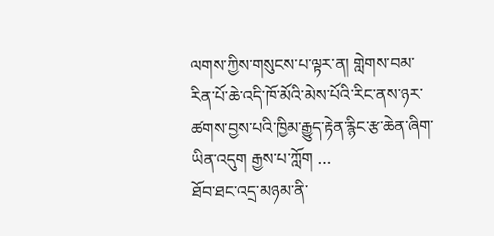ལགས་ཀྱིས་གསུངས་པ་ལྟར་ན། གླེགས་བམ་རིན་པོ་ཆེ་འདི་ཁོ་མོའི་མེས་པོའི་རིང་ནས་ཉར་ཚགས་བྱས་པའི་ཁྱིམ་རྒྱུད་རྟེན་རྙིང་རྩ་ཆེན་ཞིག་ཡིན་འདུག རྒྱས་པ་ཀློག …
ཐོབ་ཐང་འདྲ་མཉམ་ནི་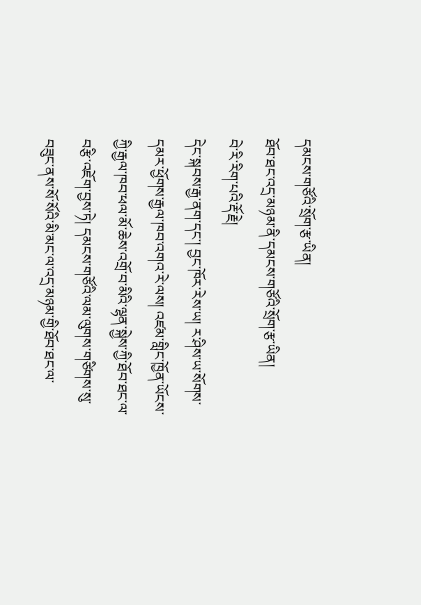དམངས་གཙོའི་སྲོག་རྩ་ཡིན།
ཐོབ་ཐང་འདྲ་མཉམ་ནི་དམངས་གཙོའི་སྲོག་རྩ་ཡིན།
བེ་རི་རིག་པའི་རྡོ་རྗེ།
དེང་སྐབས་རྒྱ་ནག་དང་། བྱང་ཁོར་རེས་ཡ། ར་ཤིས་ཡ་སོགས་དམར་ཕྱོགས་རྒྱལ་ཁབ་འགའ་རེ་ལས། འཛམ་གླིང་ཁྱོན་ཡོངས་ཀྱི་རྒྱལ་ཁབ་ཕལ་མོ་ཆེས་འགྲོ་བ་མིའི་ལྷན་སྐྱེས་ཀྱི་ཐོབ་ཐང་ལ་བརྩི་འཇོག་བྱས་ཏེ། དམངས་གཙོའི་ལམ་ལུགས་གཙིགས་སུ་བཟུང་ནས་སོ་སོའི་མི་མང་ལ་འདྲ་མཉམ་གྱི་ཐོབ་ཐང་ལ་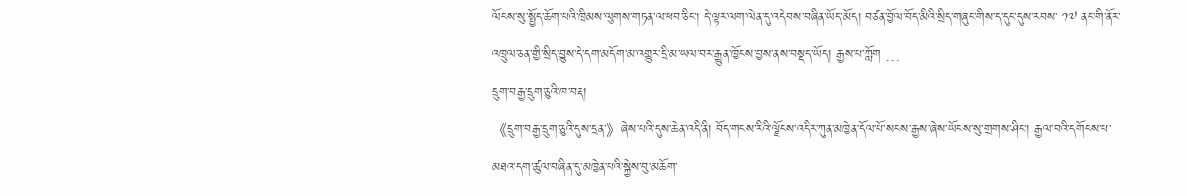ལོངས་སུ་སྤྱོད་ཆོག་པའི་ཁྲིམས་ལུགས་གཏན་ལ་ཕབ་ཅིང་། དེ་ལྟར་ལག་ལེན་དུ་འདེབས་བཞིན་ཡོད་མོད། བཙན་བྱོལ་བོད་མིའི་སྲིད་གཞུང་གིས་ད་དུང་དུས་རབས་ ༡༧ ནང་གི་ནོར་འཁྲུལ་ཅན་གྱི་སྲིད་བྱུས་དེ་དག་མདོག་མ་འགྱུར་དྲི་མ་ཡལ་བར་རྒྱུན་ཁྱོངས་བྱས་ནས་བསྡད་ཡོད། རྒྱས་པ་ཀློག …
དྲུག་བརྒྱ་དྲུག་ཅུའི་ཁ་བརྡ།
《དྲུག་བརྒྱ་དྲུག་ཅུའི་དུས་དྲན་》ཞེས་པའི་དུས་ཆེན་འདི་ནི། བོད་གངས་རིའི་ལྗོངས་འདིར་ཀུན་མཁྱེན་དོལ་པོ་སངས་རྒྱས་ཞེས་ཡོངས་སུ་གྲགས་ཤིང་། རྒྱལ་བའི་དགོངས་པ་མཐའ་དག་ཚུལ་བཞིན་དུ་མཁྱེན་པའི་སྐྱེས་བུ་མཆོག་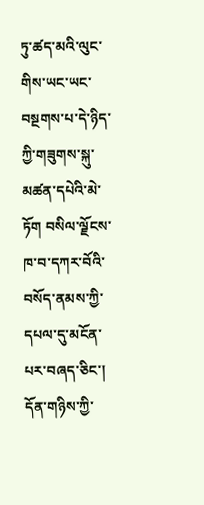ཏུ་ཚད་མའི་ལུང་གིས་ཡང་ཡང་བསྔགས་པ་དེ་ཉིད་ཀྱི་གཟུགས་སྐུ་མཚན་དཔེའི་མེ་ཏོག བསིལ་ལྗོངས་ཁ་བ་དཀར་བོའི་བསོད་ནམས་ཀྱི་དཔལ་དུ་མངོན་པར་བཞད་ཅིང་། དོན་གཉིས་ཀྱི་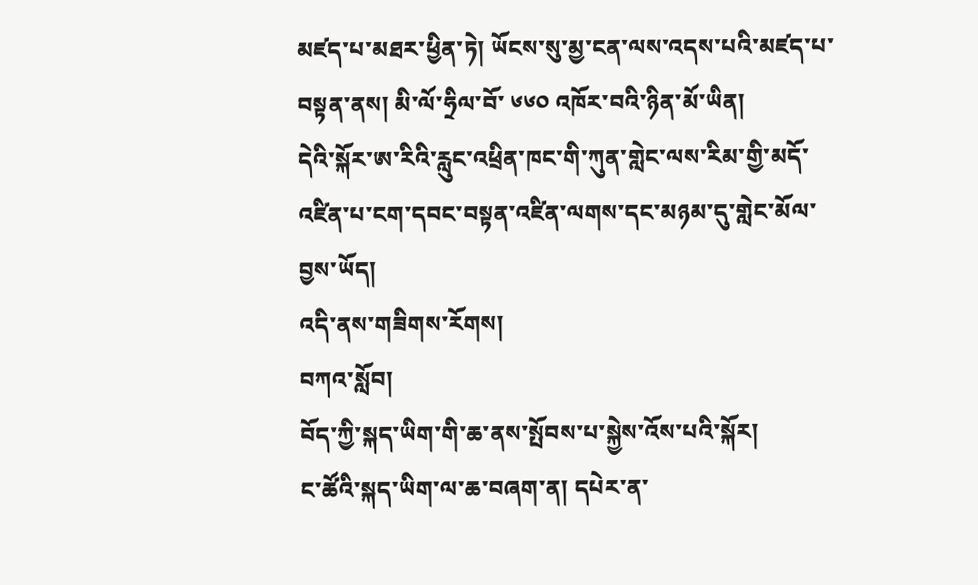མཛད་པ་མཐར་ཕྱིན་ཏེ། ཡོངས་སུ་མྱ་ངན་ལས་འདས་པའི་མཛད་པ་བསྟན་ནས། མི་ལོ་ཧྲིལ་བོ་ ༦༦༠ འཁོར་བའི་ཉིན་མོ་ཡིན།
དེའི་སྐོར་ཨ་རིའི་རླུང་འཕྲིན་ཁང་གི་ཀུན་གླེང་ལས་རིམ་གྱི་མདོ་འཛིན་པ་ངག་དབང་བསྟན་འཛིན་ལགས་དང་མཉམ་དུ་གླེང་མོལ་བྱས་ཡོད།
འདི་ནས་གཟིགས་རོགས།
བཀའ་སློབ།
བོད་ཀྱི་སྐད་ཡིག་གི་ཆ་ནས་སྤོབས་པ་སྐྱེས་འོས་པའི་སྐོར།
ང་ཚོའི་སྐད་ཡིག་ལ་ཆ་བཞག་ན། དཔེར་ན་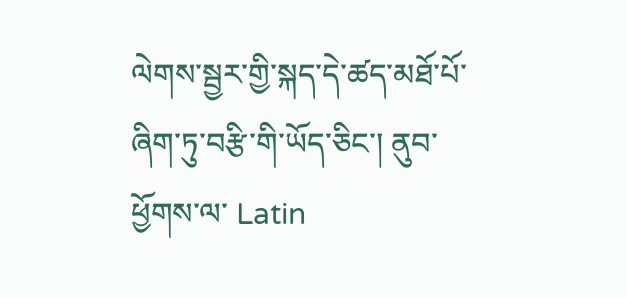ལེགས་སྦྱར་གྱི་སྐད་དེ་ཚད་མཐོ་པོ་ཞིག་ཏུ་བརྩི་གི་ཡོད་ཅིང་། ནུབ་ཕྱོགས་ལ་ Latin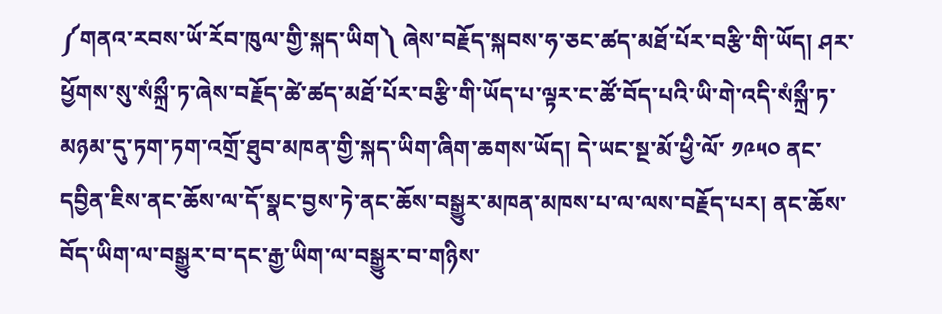༼གནའ་རབས་ཡོ་རོབ་ཁུལ་གྱི་སྐད་ཡིག༽ ཞེས་བརྗོད་སྐབས་ཧ་ཅང་ཚད་མཐོ་པོར་བརྩི་གི་ཡོད། ཤར་ཕྱོགས་སུ་སཾསྐྲྀ་ཏ་ཞེས་བརྗོད་ཚེ་ཚད་མཐོ་པོར་བརྩི་གི་ཡོད་པ་ལྟར་ང་ཚོ་བོད་པའི་ཡི་གེ་འདི་སཾསྐྲྀ་ཏ་མཉམ་དུ་ཏག་ཏག་འགྲོ་ཐུབ་མཁན་གྱི་སྐད་ཡིག་ཞིག་ཆགས་ཡོད། དེ་ཡང་སྔ་མོ་ཕྱི་ལོ་ ༡༩༥༠ ནང་དབྱིན་ཇིས་ནང་ཆོས་ལ་དོ་སྣང་བྱས་ཏེ་ནང་ཆོས་བསྒྱུར་མཁན་མཁས་པ་ལ་ལས་བརྗོད་པར། ནང་ཆོས་བོད་ཡིག་ལ་བསྒྱུར་བ་དང་རྒྱ་ཡིག་ལ་བསྒྱུར་བ་གཉིས་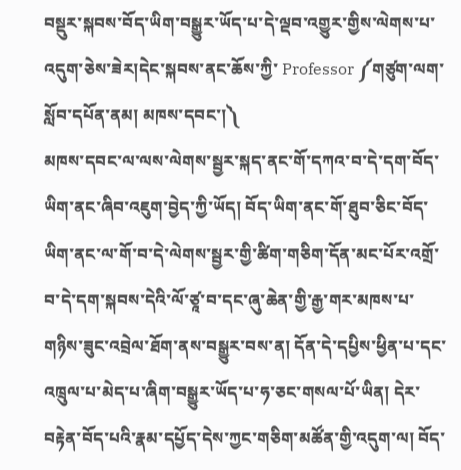བསྡུར་སྐབས་བོད་ཡིག་བསྒྱུར་ཡོད་པ་དེ་ལྡབ་འགྱུར་གྱིས་ལེགས་པ་འདུག་ཅེས་ཟེར།དེང་སྐབས་ནང་ཆོས་ཀྱི་ Professor ༼གཙུག་ལག་སློབ་དཔོན་ནམ། མཁས་དབང་།༽
མཁས་དབང་ལ་ལས་ལེགས་སྦྱར་སྐད་ནང་གོ་དཀའ་བ་དེ་དག་བོད་ཡིག་ནང་ཞིབ་འཇུག་བྱེད་ཀྱི་ཡོད། བོད་ཡིག་ནང་གོ་ཐུབ་ཅིང་བོད་ཡིག་ནང་ལ་གོ་བ་དེ་ལེགས་སྦྱར་གྱི་ཚིག་གཅིག་དོན་མང་པོར་འགྲོ་བ་དེ་དག་སྐབས་དེའི་ལོ་ཙཱ་བ་དང་ཞུ་ཆེན་གྱི་རྒྱ་གར་མཁས་པ་གཉིས་ཟུང་འབྲེལ་ཐོག་ནས་བསྒྱུར་བས་ན། དོན་དེ་དཔྱིས་ཕྱིན་པ་དང་འཁྲུལ་པ་མེད་པ་ཞིག་བསྒྱུར་ཡོད་པ་ཧ་ཅང་གསལ་པོ་ཡིན། དེར་བརྟེན་བོད་པའི་རྣམ་དཔྱོད་དེས་ཀྱང་གཅིག་མཚོན་གྱི་འདུག་ལ། བོད་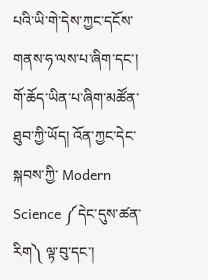པའི་ཡི་གེ་དེས་ཀྱང་དངོས་གནས་ཧ་ལས་པ་ཞིག་དང་། གོ་ཆོད་ཡིན་པ་ཞིག་མཚོན་ཐུབ་ཀྱི་ཡོད། འོན་ཀྱང་དེང་སྐབས་ཀྱི་ Modern Science ༼དེང་དུས་ཚན་རིག༽ ལྟ་བུ་དང་།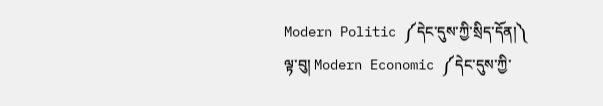Modern Politic ༼དེང་དུས་ཀྱི་སྲིད་དོན།༽ ལྟ་བུ། Modern Economic ༼དེང་དུས་ཀྱི་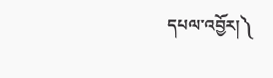དཔལ་འབྱོར།༽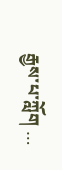རྒྱས་པ་ཀློག …